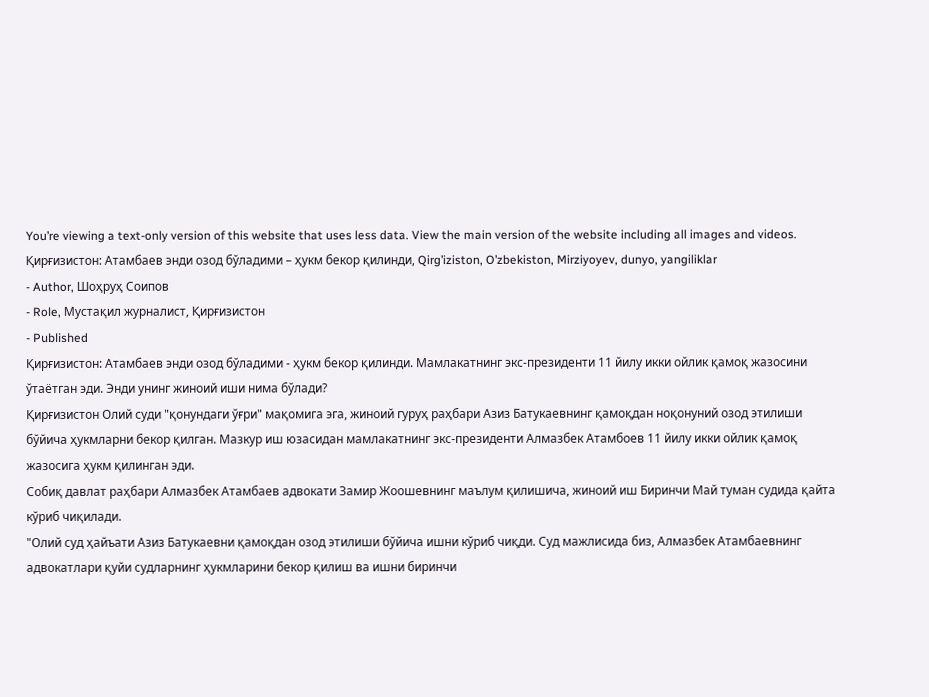You’re viewing a text-only version of this website that uses less data. View the main version of the website including all images and videos.
Қирғизистон: Атамбаев энди озод бўладими – ҳукм бекор қилинди, Qirg’iziston, O’zbekiston, Mirziyoyev, dunyo, yangiliklar
- Author, Шоҳруҳ Соипов
- Role, Мустақил журналист, Қирғизистон
- Published
Қирғизистон: Атамбаев энди озод бўладими - ҳукм бекор қилинди. Мамлакатнинг экс-президенти 11 йилу икки ойлик қамоқ жазосини ўтаётган эди. Энди унинг жиноий иши нима бўлади?
Қирғизистон Олий суди "қонундаги ўғри" мақомига эга, жиноий гуруҳ раҳбари Азиз Батукаевнинг қамоқдан ноқонуний озод этилиши бўйича ҳукмларни бекор қилган. Мазкур иш юзасидан мамлакатнинг экс-президенти Алмазбек Атамбоев 11 йилу икки ойлик қамоқ жазосига ҳукм қилинган эди.
Собиқ давлат раҳбари Алмазбек Атамбаев адвокати Замир Жоошевнинг маълум қилишича, жиноий иш Биринчи Май туман судида қайта кўриб чиқилади.
"Олий суд ҳайъати Азиз Батукаевни қамоқдан озод этилиши бўйича ишни кўриб чиқди. Суд мажлисида биз, Алмазбек Атамбаевнинг адвокатлари қуйи судларнинг ҳукмларини бекор қилиш ва ишни биринчи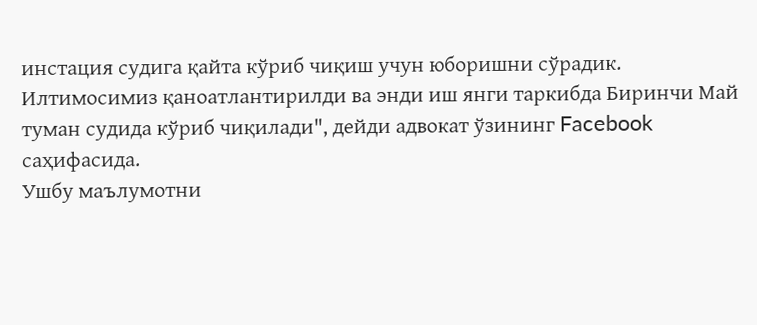инстация судига қайта кўриб чиқиш учун юборишни сўрадик. Илтимосимиз қаноатлантирилди ва энди иш янги таркибда Биринчи Май туман судида кўриб чиқилади", дейди адвокат ўзининг Facebook саҳифасида.
Ушбу маълумотни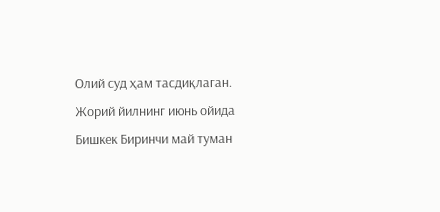Олий суд ҳам тасдиқлаган.
Жорий йилнинг июнь ойида Бишкек Биринчи май туман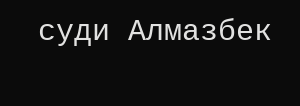суди Алмазбек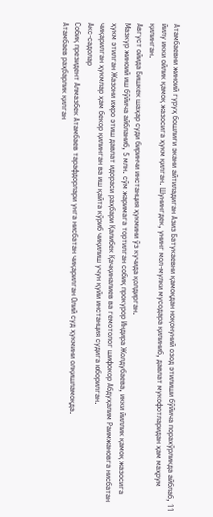Атамбаевни жиноий гуруҳ бошлиғи экани айтиладиган Азиз Батукаевни қамоқдан ноқонуний озод этилиши бўйича порахўрликда айблаб, 11 йилу икки ойлик қамоқ жазосига ҳукм қилган. Шунингдек, унинг мол-мулки мусодара қилиниб, давлат мукофотларидан ҳам маҳрум қилинган.
Август ойида Бишкек шаҳар суди биринчи инстанция ҳукмини ўз кучида қолдирган.
Мазкур жиноий иш бўйича айбланиб, 5 млн. сўм жаримага тортилган собиқ прокурор Индира Жолдубаева, икки йиллик қамоқ жазосига ҳукм этилган Жазони ижро этиш давлат идораси раҳбари Қалибек Қачқиналиев ва гемотолог шифокор Абдуҳалим Раимжановга нисбатан чиқарилган ҳукмлар ҳам бекор қилинган ва иш қайта кўриб чиқилиш учун қуйи инстанция судига юборилган.
Акс-садолар
Собиқ президент Алмазбек Атамбаев тарафдорлари унга нисбатан чиқарилган Олий суд ҳукмини олқишламоқда.
Атамбаев раҳбарлик қилган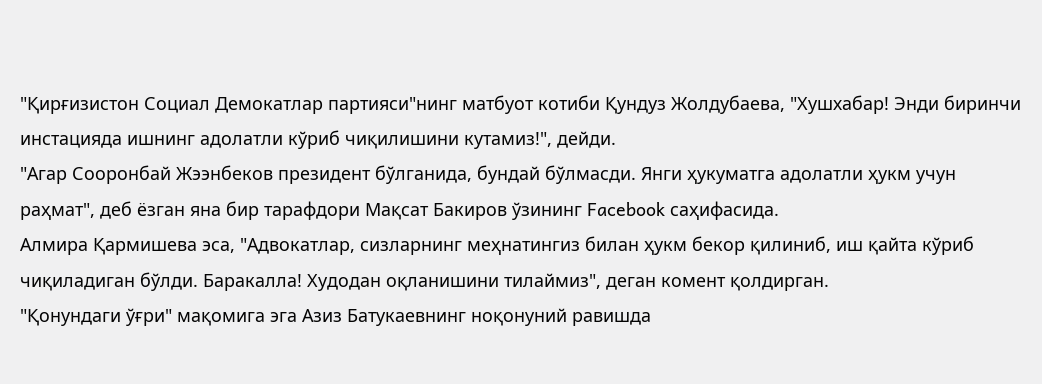"Қирғизистон Социал Демокатлар партияси"нинг матбуот котиби Қундуз Жолдубаева, "Хушхабар! Энди биринчи инстацияда ишнинг адолатли кўриб чиқилишини кутамиз!", дейди.
"Агар Сооронбай Жээнбеков президент бўлганида, бундай бўлмасди. Янги ҳукуматга адолатли ҳукм учун раҳмат", деб ёзган яна бир тарафдори Мақсат Бакиров ўзининг Facebook саҳифасида.
Алмира Қармишева эса, "Адвокатлар, сизларнинг меҳнатингиз билан ҳукм бекор қилиниб, иш қайта кўриб чиқиладиган бўлди. Баракалла! Худодан оқланишини тилаймиз", деган комент қолдирган.
"Қонундаги ўғри" мақомига эга Азиз Батукаевнинг ноқонуний равишда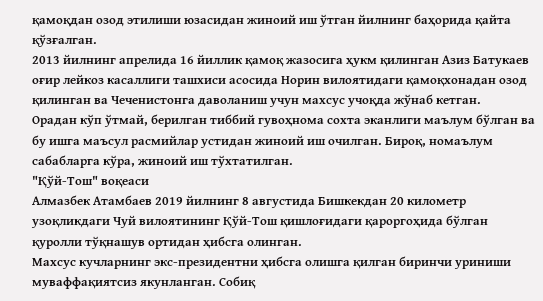қамоқдан озод этилиши юзасидан жиноий иш ўтган йилнинг баҳорида қайта қўзғалган.
2013 йилнинг апрелида 16 йиллик қамоқ жазосига ҳукм қилинган Азиз Батукаев оғир лейкоз касаллиги ташхиси асосида Норин вилоятидаги қамоқхонадан озод қилинган ва Чеченистонга даволаниш учун махсус учоқда жўнаб кетган.
Орадан кўп ўтмай, берилган тиббий гувоҳнома сохта эканлиги маълум бўлган ва бу ишга маъсул расмийлар устидан жиноий иш очилган. Бироқ, номаълум сабабларга кўра, жиноий иш тўхтатилган.
"Қўй-Тош" воқеаси
Алмазбек Атамбаев 2019 йилнинг 8 августида Бишкекдан 20 километр узоқликдаги Чуй вилоятининг Қўй-Тош қишлоғидаги қароргоҳида бўлган қуролли тўқнашув ортидан ҳибсга олинган.
Махсус кучларнинг экс-президентни ҳибсга олишга қилган биринчи уриниши муваффақиятсиз якунланган. Собиқ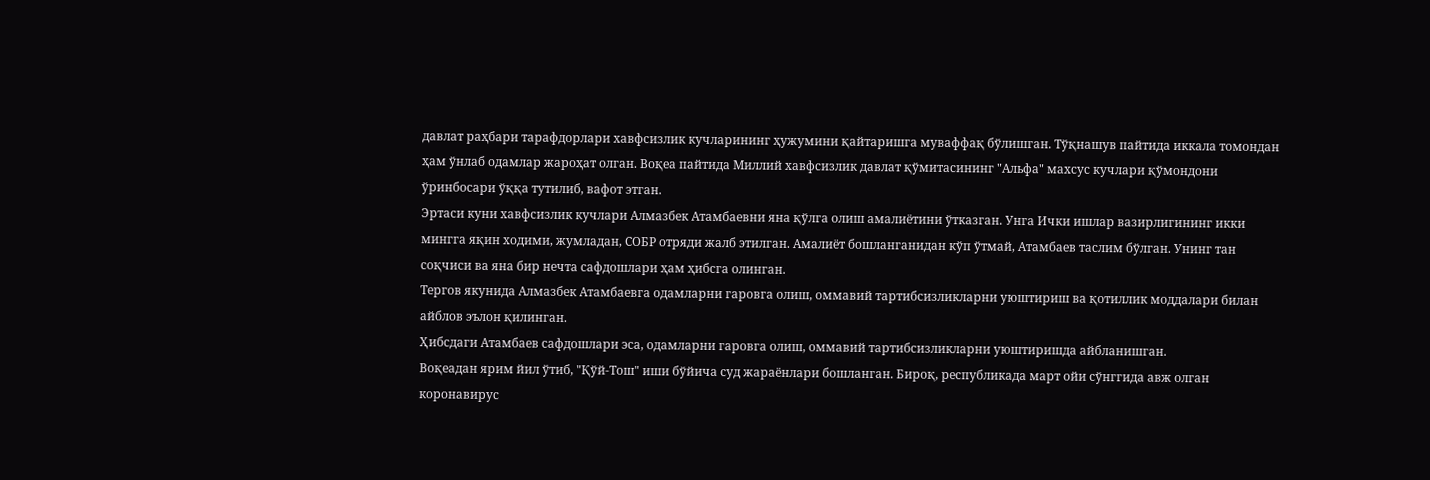давлат раҳбари тарафдорлари хавфсизлик кучларининг ҳужумини қайтаришга муваффақ бўлишган. Тўқнашув пайтида иккала томондан ҳам ўнлаб одамлар жароҳат олган. Воқеа пайтида Миллий хавфсизлик давлат қўмитасининг "Альфа" махсус кучлари қўмондони ўринбосари ўққа тутилиб, вафот этган.
Эртаси куни хавфсизлик кучлари Алмазбек Атамбаевни яна қўлга олиш амалиётини ўтказган. Унга Ички ишлар вазирлигининг икки мингга яқин ходими, жумладан, СОБР отряди жалб этилган. Амалиёт бошланганидан кўп ўтмай, Атамбаев таслим бўлган. Унинг тан соқчиси ва яна бир нечта сафдошлари ҳам ҳибсга олинган.
Тергов якунида Алмазбек Атамбаевга одамларни гаровга олиш, оммавий тартибсизликларни уюштириш ва қотиллик моддалари билан айблов эълон қилинган.
Ҳибсдаги Атамбаев сафдошлари эса, одамларни гаровга олиш, оммавий тартибсизликларни уюштиришда айбланишган.
Воқеадан ярим йил ўтиб, "Қўй-Тош" иши бўйича суд жараёнлари бошланган. Бироқ, республикада март ойи сўнггида авж олган коронавирус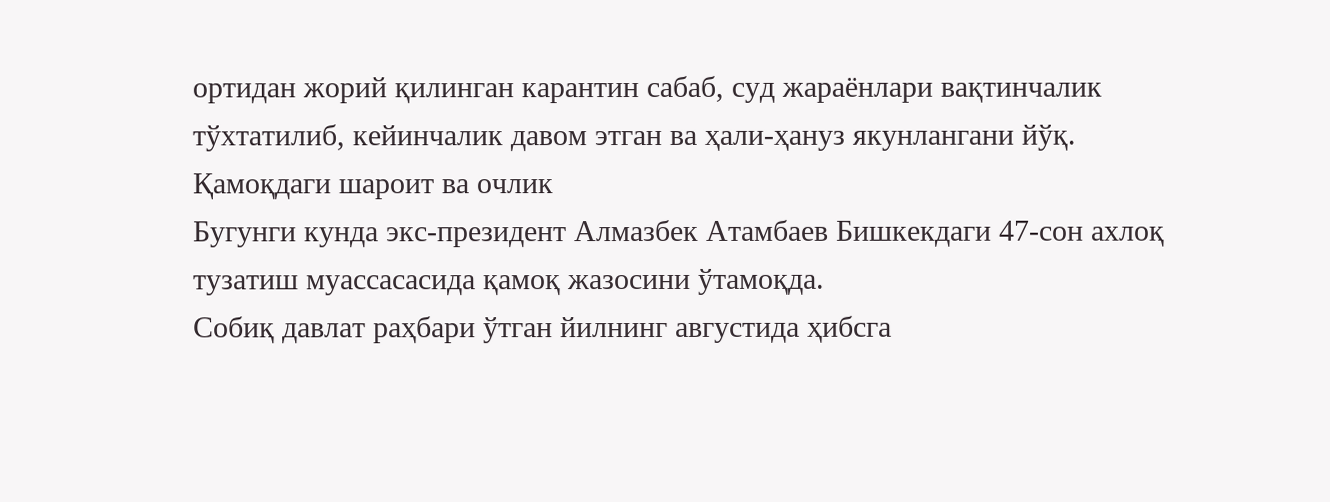ортидан жорий қилинган карантин сабаб, суд жараёнлари вақтинчалик тўхтатилиб, кейинчалик давом этган ва ҳали-ҳануз якунлангани йўқ.
Қамоқдаги шароит ва очлик
Бугунги кунда экс-президент Алмазбек Атамбаев Бишкекдаги 47-сон aхлоқ тузатиш муассасасида қамоқ жазосини ўтамоқда.
Собиқ давлат раҳбари ўтган йилнинг августида ҳибсга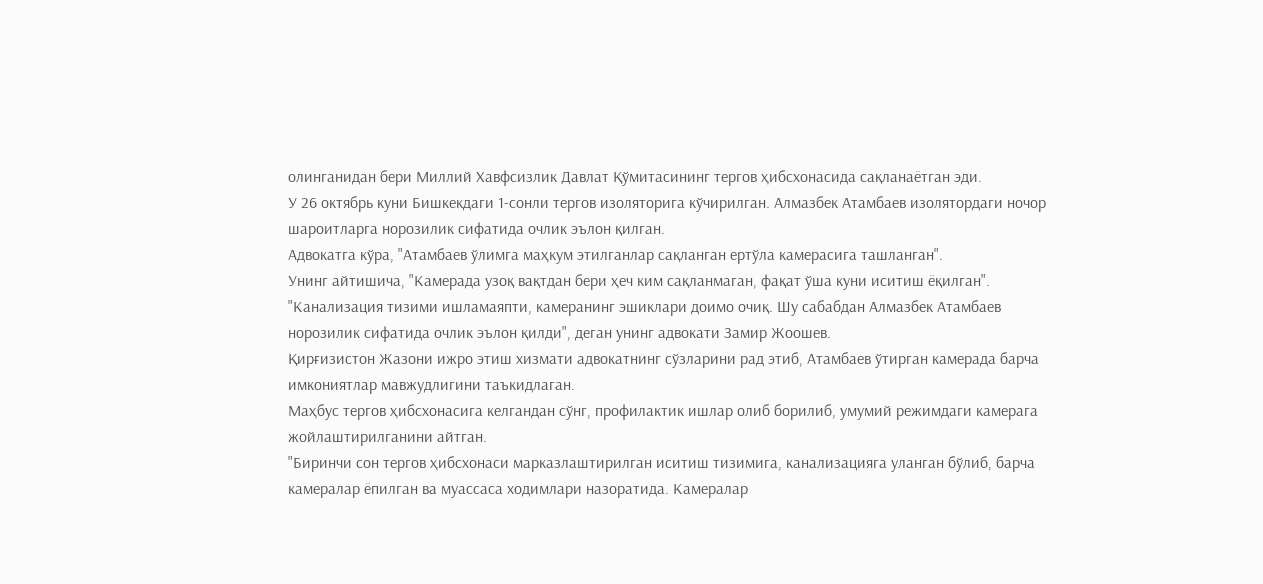олинганидан бери Миллий Хавфсизлик Давлат Қўмитасининг тергов ҳибсхонасида сақланаётган эди.
У 26 октябрь куни Бишкекдаги 1-сонли тергов изоляторига кўчирилган. Алмазбек Атамбаев изолятордаги ночор шароитларга норозилик сифатида очлик эълон қилган.
Адвокатга кўра, "Атамбаев ўлимга маҳкум этилганлар сақланган ертўла камерасига ташланган".
Унинг айтишича, "Камерада узоқ вақтдан бери ҳеч ким сақланмаган, фақат ўша куни иситиш ёқилган".
"Канализация тизими ишламаяпти, камеранинг эшиклари доимо очиқ. Шу сабабдан Алмазбек Атамбаев норозилик сифатида очлик эълон қилди", деган унинг адвокати Замир Жоошев.
Қирғизистон Жазони ижро этиш хизмати адвокатнинг сўзларини рад этиб, Атамбаев ўтирган камерада барча имкониятлар мавжудлигини таъкидлаган.
Маҳбус тергов ҳибсхонасига келгандан сўнг, профилактик ишлар олиб борилиб, умумий режимдаги камерага жойлаштирилганини айтган.
"Биринчи сон тергов ҳибсхонаси марказлаштирилган иситиш тизимига, канализацияга уланган бўлиб, барча камералар ёпилган ва муассаса ходимлари назоратида. Камералар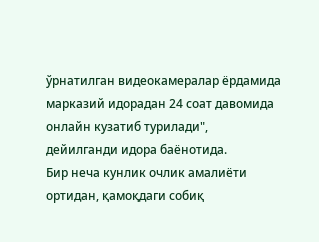ўрнатилган видеокамералар ёрдамида марказий идорадан 24 соат давомида онлайн кузатиб турилади", дейилганди идора баёнотида.
Бир неча кунлик очлик амалиёти ортидан, қамоқдаги собиқ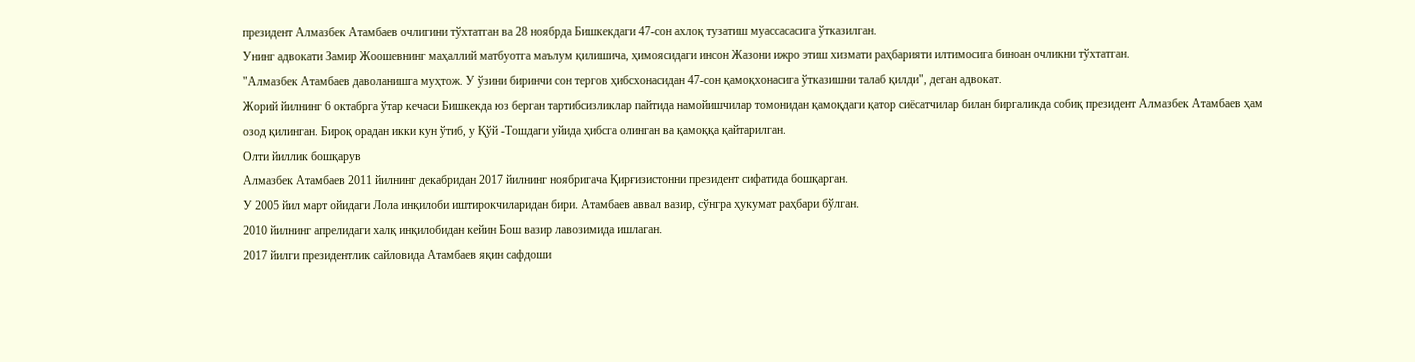президент Алмазбек Атамбаев очлигини тўхтатган ва 28 ноябрда Бишкекдаги 47-сон aхлоқ тузатиш муассасасига ўтказилган.
Унинг адвокати Замир Жоошевнинг маҳаллий матбуотга маълум қилишича, ҳимоясидаги инсон Жазони ижро этиш хизмати раҳбарияти илтимосига биноан очликни тўхтатган.
"Алмазбек Атамбаев даволанишга муҳтож. У ўзини биринчи сон тергов ҳибсхонасидан 47-сон қамоқхонасига ўтказишни талаб қилди", деган адвокат.
Жорий йилнинг 6 октабрга ўтар кечаси Бишкекда юз берган тартибсизликлар пайтида намойишчилар томонидан қамоқдаги қатор сиёсатчилар билан биргаликда собиқ президент Алмазбек Атамбаев ҳам озод қилинган. Бироқ орадан икки кун ўтиб, у Қўй -Тошдаги уйида ҳибсга олинган ва қамоққа қайтарилган.
Олти йиллик бошқарув
Алмазбек Атамбаев 2011 йилнинг декабридан 2017 йилнинг ноябригача Қирғизистонни президент сифатида бошқарган.
У 2005 йил март ойидаги Лола инқилоби иштирокчиларидан бири. Атамбаев аввал вазир, сўнгра ҳукумат раҳбари бўлган.
2010 йилнинг апрелидаги халқ инқилобидан кейин Бош вазир лавозимида ишлаган.
2017 йилги президентлик сайловида Атамбаев яқин сафдоши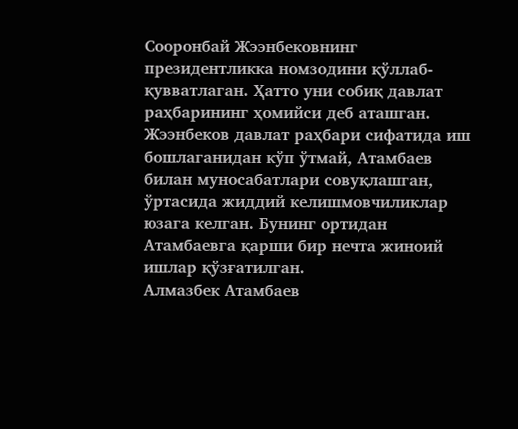Сооронбай Жээнбековнинг президентликка номзодини қўллаб-қувватлаган. Ҳатто уни собиқ давлат раҳбарининг ҳомийси деб аташган.
Жээнбеков давлат раҳбари сифатида иш бошлаганидан кўп ўтмай, Атамбаев билан муносабатлари совуқлашган, ўртасида жиддий келишмовчиликлар юзага келган. Бунинг ортидан Атамбаевга қарши бир нечта жиноий ишлар қўзғатилган.
Алмазбек Атамбаев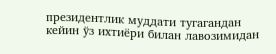президентлик муддати тугагандан кейин ўз ихтиёри билан лавозимидан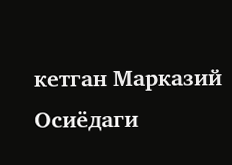кетган Марказий Осиёдаги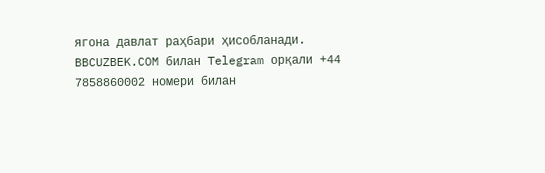ягона давлат раҳбари ҳисобланади.
BBCUZBEK.COM билан Telegram орқали +44 7858860002 номери билан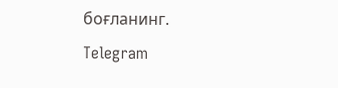боғланинг.
Telegram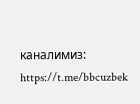каналимиз: https://t.me/bbcuzbek